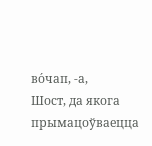во́чап, ‑а,
Шост, да якога прымацоўваецца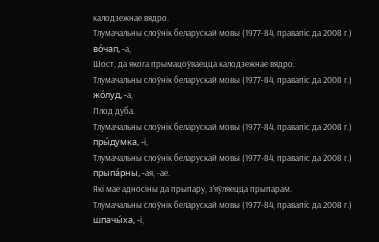калодзежнае вядро.
Тлумачальны слоўнік беларускай мовы (1977-84, правапіс да 2008 г.)
во́чап, ‑а,
Шост, да якога прымацоўваецца калодзежнае вядро.
Тлумачальны слоўнік беларускай мовы (1977-84, правапіс да 2008 г.)
жо́луд, ‑а,
Плод дуба.
Тлумачальны слоўнік беларускай мовы (1977-84, правапіс да 2008 г.)
пры́думка, ‑і,
Тлумачальны слоўнік беларускай мовы (1977-84, правапіс да 2008 г.)
прыпа́рны, ‑ая, ‑ае.
Які мае адносіны да прыпару, з’яўляецца прыпарам.
Тлумачальны слоўнік беларускай мовы (1977-84, правапіс да 2008 г.)
шпачы́ха, ‑і,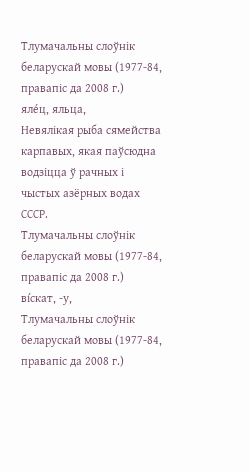Тлумачальны слоўнік беларускай мовы (1977-84, правапіс да 2008 г.)
яле́ц, яльца,
Невялікая рыба сямейства карпавых, якая паўсюдна водзіцца ў рачных і чыстых азёрных водах СССР.
Тлумачальны слоўнік беларускай мовы (1977-84, правапіс да 2008 г.)
ві́скат, ‑у,
Тлумачальны слоўнік беларускай мовы (1977-84, правапіс да 2008 г.)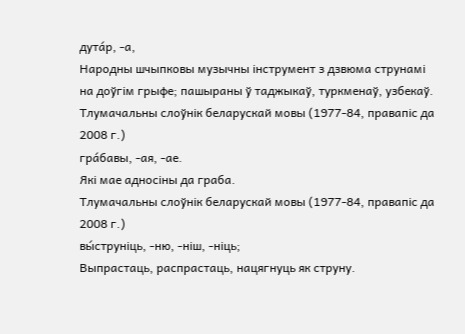дута́р, ‑а,
Народны шчыпковы музычны інструмент з дзвюма струнамі на доўгім грыфе; пашыраны ў таджыкаў, туркменаў, узбекаў.
Тлумачальны слоўнік беларускай мовы (1977-84, правапіс да 2008 г.)
гра́бавы, ‑ая, ‑ае.
Які мае адносіны да граба.
Тлумачальны слоўнік беларускай мовы (1977-84, правапіс да 2008 г.)
вы́струніць, ‑ню, ‑ніш, ‑ніць;
Выпрастаць, распрастаць, нацягнуць як струну.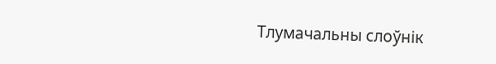Тлумачальны слоўнік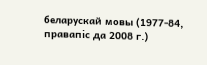беларускай мовы (1977-84, правапіс да 2008 г.)